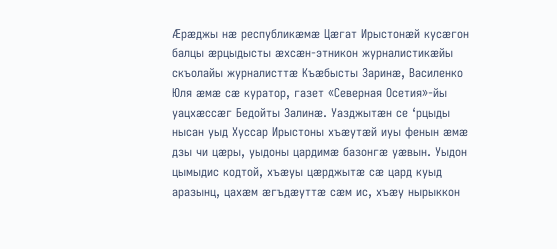Æрæджы нæ республикæмæ Цæгат Ирыстонæй кусæгон балцы æрцыдысты æхсæн-этникон журналистикæйы скъолайы журналисттæ Къæбысты Заринæ, Василенко Юля æмæ сæ куратор, газет «Северная Осетия»-йы уацхæссæг Бедойты Залинæ. Уазджытæн се ‘рцыды нысан уыд Хуссар Ирыстоны хъæутæй иуы фенын æмæ дзы чи цæры, уыдоны цардимæ базонгæ уæвын. Уыдон цымыдис кодтой, хъæуы цæрджытæ сæ цард куыд аразынц, цахæм æгъдæуттæ сæм ис, хъæу нырыккон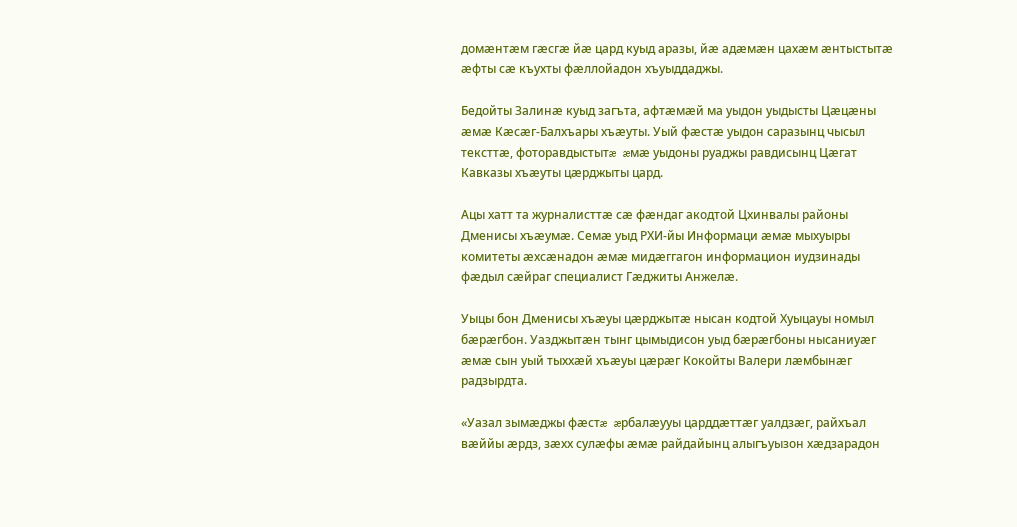домæнтæм гæсгæ йæ цард куыд аразы, йæ адæмæн цахæм æнтыстытæ æфты сæ къухты фæллойадон хъуыддаджы.

Бедойты Залинæ куыд загъта, афтæмæй ма уыдон уыдысты Цæцæны æмæ Кæсæг-Балхъары хъæуты. Уый фæстæ уыдон саразынц чысыл тексттæ, фоторавдыстытæ æмæ уыдоны руаджы равдисынц Цæгат Кавказы хъæуты цæрджыты цард.

Ацы хатт та журналисттæ сæ фæндаг акодтой Цхинвалы районы Дменисы хъæумæ. Семæ уыд РХИ-йы Информаци æмæ мыхуыры комитеты æхсæнадон æмæ мидæггагон информацион иудзинады фæдыл сæйраг специалист Гæджиты Анжелæ.

Уыцы бон Дменисы хъæуы цæрджытæ нысан кодтой Хуыцауы номыл бæрæгбон. Уазджытæн тынг цымыдисон уыд бæрæгбоны нысаниуæг æмæ сын уый тыххæй хъæуы цæрæг Кокойты Валери лæмбынæг радзырдта.

«Уазал зымæджы фæстæ æрбалæууы царддæттæг уалдзæг, райхъал вæййы æрдз, зæхх сулæфы æмæ райдайынц алыгъуызон хæдзарадон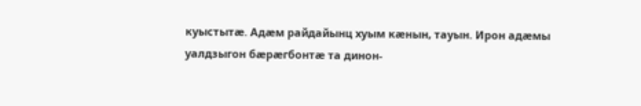куыстытæ. Адæм райдайынц хуым кæнын, тауын. Ирон адæмы уалдзыгон бæрæгбонтæ та динон-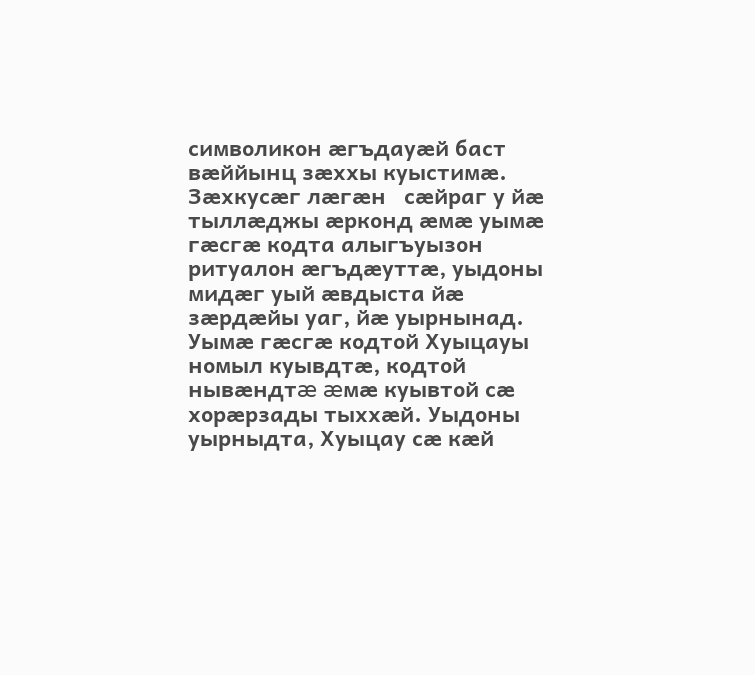символикон æгъдауæй баст вæййынц зæххы куыстимæ. Зæхкусæг лæгæн   сæйраг у йæ тыллæджы æрконд æмæ уымæ гæсгæ кодта алыгъуызон ритуалон æгъдæуттæ, уыдоны мидæг уый æвдыста йæ зæрдæйы уаг, йæ уырнынад. Уымæ гæсгæ кодтой Хуыцауы номыл куывдтæ, кодтой нывæндтæ æмæ куывтой сæ хорæрзады тыххæй. Уыдоны уырныдта, Хуыцау сæ кæй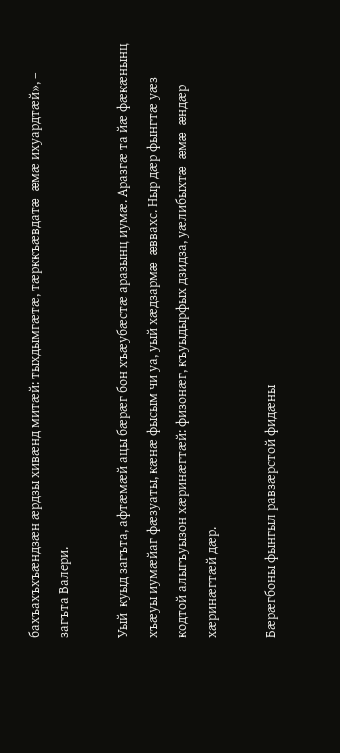бахъахъхъæндзæн æрдзы хивæнд митæй: тыхдымгæтæ, тæрккъæвдатæ æмæ ихуардтæй», – загъта Валери.

Уый  куыд загъта, афтæмæй ацы бæрæг бон хъæубæстæ аразынц иумæ. Аразгæ та йæ фæкæнынц хъæуы иумæйаг фæзуаты, кæнæ фысым чи уа, уый хæдзармæ æввахс. Ныр дæр фынгтæ уæз кодтой алыгъуызон хæринæгтæй: физонæг, къуыдырфых дзидза, уæлибыхтæ æмæ æндæр хæринæгтæй дæр.

Бæрæгбоны фынгыл равзæрстой фидæны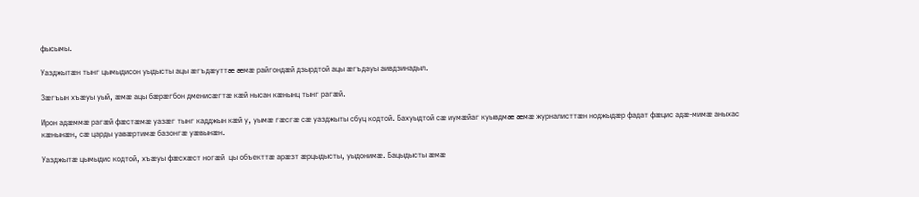фысымы.

Уазджытæн тынг цымыдисон уыдысты ацы æгъдæуттæ æмæ райгондæй дзырдтой ацы æгъдауы аивдзинадыл.

Зæгъын хъæуы уый, æмæ ацы бæрæгбон дменисæгтæ кæй нысан кæнынц тынг рагæй.

Ирон адæммæ рагæй фæстæмæ уазæг тынг кадджын кæй у, уымæ гæсгæ сæ уазджыты сбуц кодтой. Бахуыдтой сæ иумæйаг куывдмæ æмæ журналисттæн ноджыдæр фадат фæцис адæ-мимæ аныхас кæнынæн, сæ царды уавæртимæ базонгæ уæвынæн.

Уазджытæ цымыдис кодтой, хъæуы фæсхæст ногæй  цы объекттæ арæзт æрцыдысты, уыдонимæ. Бацыдысты æмæ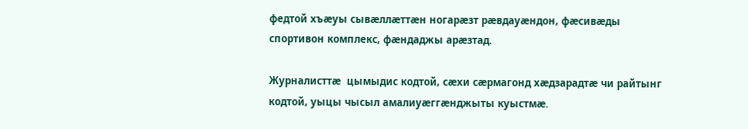федтой хъæуы сывæллæттæн ногарæзт рæвдауæндон, фæсивæды спортивон комплекс, фæндаджы арæзтад.

Журналисттæ  цымыдис кодтой, сæхи сæрмагонд хæдзарадтæ чи райтынг кодтой, уыцы чысыл амалиуæггæнджыты куыстмæ.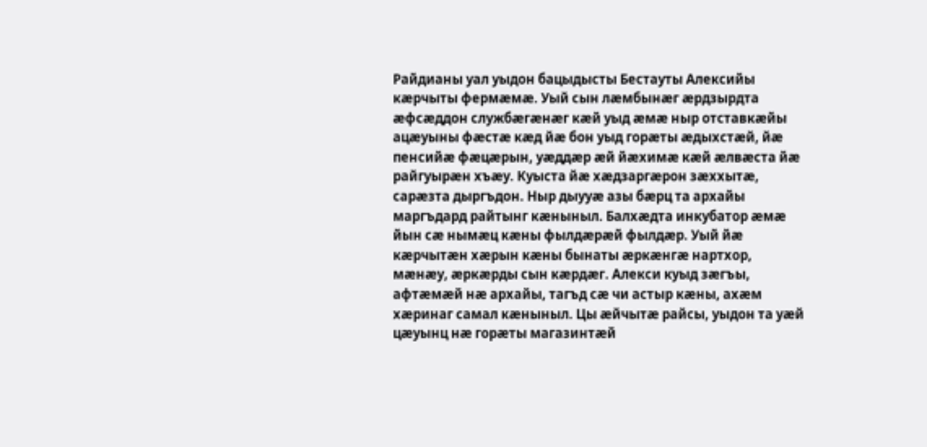Райдианы уал уыдон бацыдысты Бестауты Алексийы кæрчыты фермæмæ. Уый сын лæмбынæг æрдзырдта æфсæддон службæгæнæг кæй уыд æмæ ныр отставкæйы ацæуыны фæстæ кæд йæ бон уыд горæты æдыхстæй, йæ пенсийæ фæцæрын, уæддæр æй йæхимæ кæй æлвæста йæ райгуырæн хъæу. Куыста йæ хæдзаргæрон зæххытæ, сарæзта дыргъдон. Ныр дыууæ азы бæрц та архайы маргъдард райтынг кæныныл. Балхæдта инкубатор æмæ йын сæ нымæц кæны фылдæрæй фылдæр. Уый йæ кæрчытæн хæрын кæны бынаты æркæнгæ нартхор, мæнæу, æркæрды сын кæрдæг. Алекси куыд зæгъы, афтæмæй нæ архайы, тагъд сæ чи астыр кæны, ахæм хæринаг самал кæныныл. Цы æйчытæ райсы, уыдон та уæй цæуынц нæ горæты магазинтæй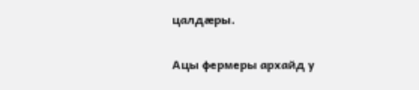цалдæры.

Ацы фермеры архайд у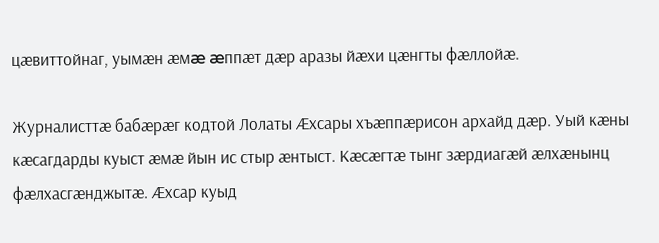цæвиттойнаг, уымæн æмæ æппæт дæр аразы йæхи цæнгты фæллойæ.

Журналисттæ бабæрæг кодтой Лолаты Æхсары хъæппæрисон архайд дæр. Уый кæны кæсагдарды куыст æмæ йын ис стыр æнтыст. Кæсæгтæ тынг зæрдиагæй æлхæнынц фæлхасгæнджытæ. Æхсар куыд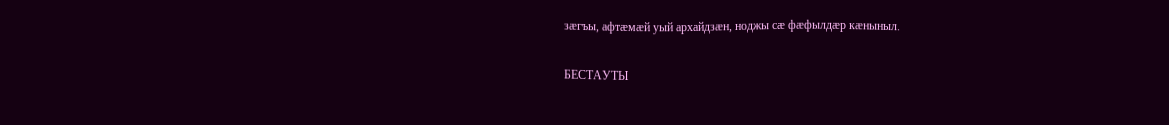зæгъы, афтæмæй уый архайдзæн, ноджы сæ фæфылдæр кæныныл.

БЕСТАУТЫ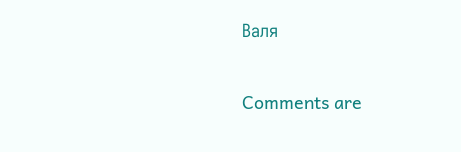Валя

Comments are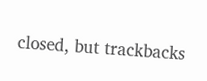closed, but trackbacks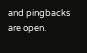and pingbacks are open.